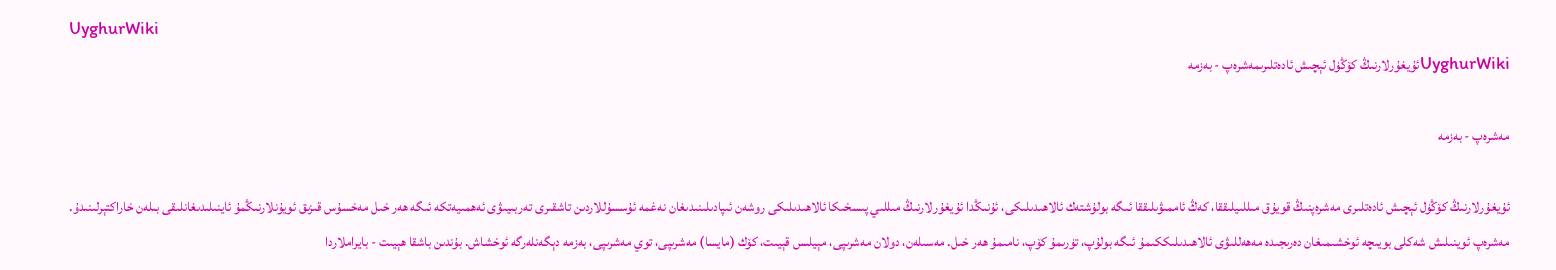UyghurWiki
UyghurWikiئۇيغۇرلارنىڭ كۆڭۈل ئېچىش ئادەتلىرىمەشرەپ - بەزمە

مەشرەپ - بەزمە

ئۇيغۇرلارنىڭ كۆڭۈل ئېچىش ئادەتلىرى مەشرەپنىڭ قويۇق مىللىيلىققا، كەڭ ئاممىۋىلىققا ئىگە بولۇشتەك ئالاھىدىلىكى، ئۇنىڭدا ئۇيغۇرلارنىڭ مىللىي پىسخىكا ئالاھىدىلىكى روشەن ئىپادىلىنىدىغان نەغمە ئۇسسۇللاردىن تاشقىرى تەربىيىۋى ئەھمىيەتكە ئىگە ھەر خىل مەخسۇس قىزىق ئويۇنلارنىڭمۇ ئاينىلىدىغانلىقى بىلەن خاراكتېرلىنىدۇ. مەشرەپ ئوينىلىش شەكلى بويىچە ئوخشىمىغان دەرىجىدە مەھەللىۋى ئالاھىدىلىككىمۇ ئىگە بولۇپ، تۈرىمۇ كۆپ، نامىمۇ ھەر خىل. مەسىلەن، دولان مەشرىپى، مېيلىس قېيىت، كۆك (مايسا) مەشرىپى، توي مەشرىپى، بەزمە دېگەنلەرگە ئوخشاش. بۇندىن باشقا ھېيىت - بايراملاردا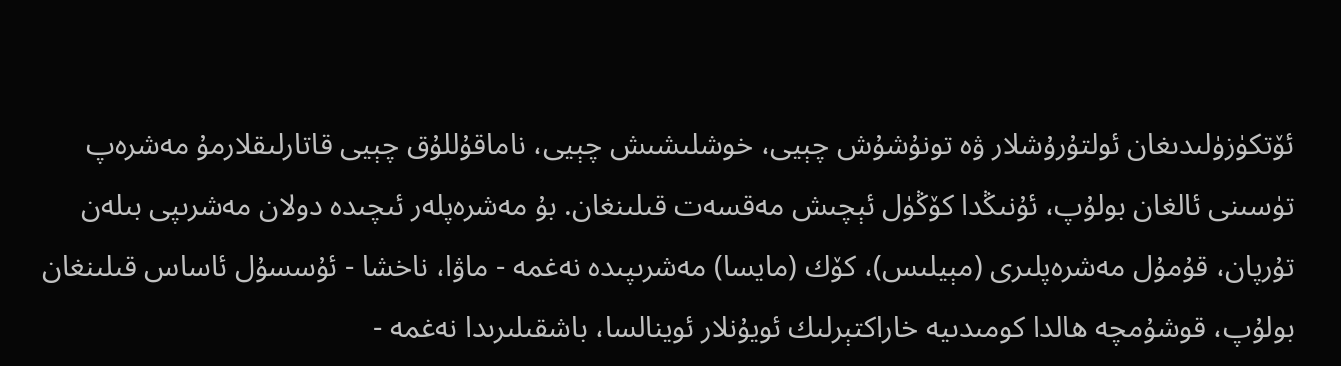ئۆتكۈزۈلىدىغان ئولتۇرۇشلار ۋە تونۇشۇش چېيى، خوشلىشىش چېيى، ناماقۇللۇق چېيى قاتارلىقلارمۇ مەشرەپ تۈسىنى ئالغان بولۇپ، ئۇنىڭدا كۆڭۈل ئېچىش مەقسەت قىلىنغان. بۇ مەشرەپلەر ئىچىدە دولان مەشرىپى بىلەن تۇرپان، قۇمۇل مەشرەپلىرى (مېيلىس)، كۆك (مايسا) مەشرىپىدە نەغمە - ماۋا، ناخشا - ئۇسسۇل ئاساس قىلىنغان بولۇپ، قوشۇمچە ھالدا كومىدىيە خاراكتېرلىك ئويۇنلار ئوينالسا، باشقىلىرىدا نەغمە -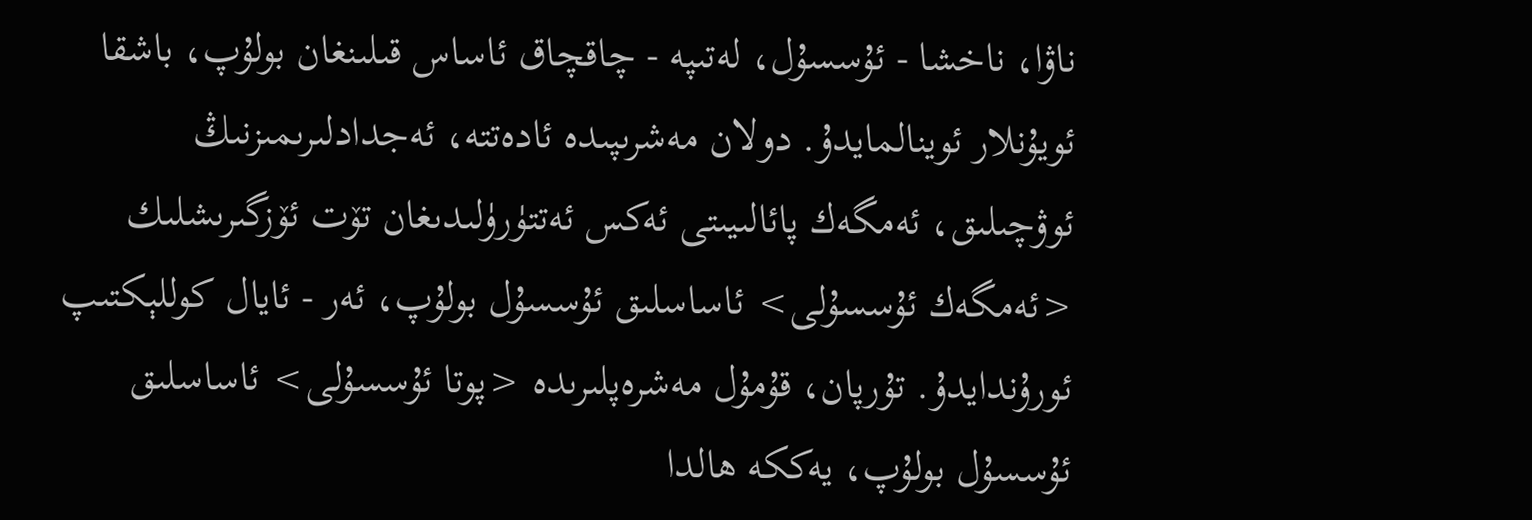ناۋا، ناخشا - ئۇسسۇل، لەتىپە - چاقچاق ئاساس قىلىنغان بولۇپ، باشقا ئويۇنلار ئوينالمايدۇ. دولان مەشرىپىدە ئادەتتە، ئەجدادلىرىمىزنىڭ ئوۋچىلىق، ئەمگەك پائالىيىتى ئەكس ئەتتۈرۈلىدىغان تۆت ئۆزگىرىشلىك <ئەمگەك ئۇسسۇلى> ئاساسلىق ئۇسسۇل بولۇپ، ئەر - ئايال كوللېكتىپ ئورۇندايدۇ. تۇرپان، قۇمۇل مەشرەپلىرىدە <پوتا ئۇسسۇلى> ئاساسلىق ئۇسسۇل بولۇپ، يەككە ھالدا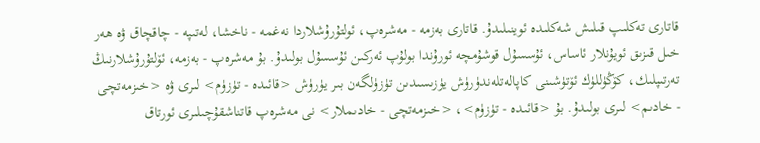قاتارى تەكلىپ قىلىش شەكلىدە ئوينىلىدۇ. قاتارى بەزمە - مەشرەپ، ئولتۇرۇشلاردا نەغمە - ناخشا، لەتىپە - چاقچاق ۋە ھەر خىل قىزىق ئويۇنلار ئاساس، ئۇسسۇل قوشۇمچە ئورۇندا بولۇپ ئەركىن ئۇسسۇل بولىدۇ. بۇ مەشرەپ - بەزمە، ئۆلتۇرۇشلارنىڭ تەرتىپلىك، كۆڭۈللۈك ئۆتۈشىنى كاپالەتلەندۈرۈش يۈزىسىدىن تۈزۈلگەن بىر يۈرۈش <قائىدە - تۈزۈم> لىرى ۋە <خىزمەتچى - خادىم> لىرى بولىدۇ. بۇ <قائىدە - تۈزۈم>، <خىزمەتچى - خادىملار> نى مەشرەپ قاتناشقۇچىلىرى ئورتاق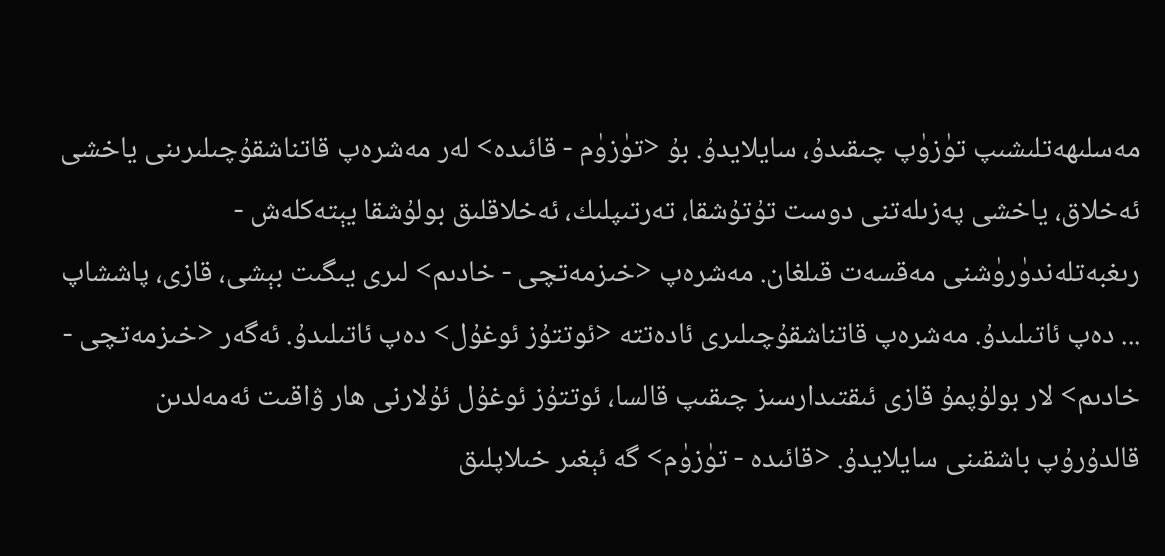مەسلىھەتلىشىپ تۈزۈپ چىقىدۇ، سايلايدۇ. بۇ <تۈزۈم - قائىدە> لەر مەشرەپ قاتناشقۇچىلىرىنى ياخشى ئەخلاق، ياخشى پەزىلەتنى دوست تۇتۇشقا، تەرتىپلىك، ئەخلاقلىق بولۇشقا يېتەكلەش - رىغبەتلەندۈرۈشنى مەقسەت قىلغان. مەشرەپ <خىزمەتچى - خادىم> لىرى يىگىت بېشى، قازى، پاششاپ ... دەپ ئاتىلىدۇ. مەشرەپ قاتناشقۇچىلىرى ئادەتتە <ئوتتۇز ئوغۇل> دەپ ئاتىلىدۇ. ئەگەر <خىزمەتچى - خادىم> لار بولۇپمۇ قازى ئىقتىدارسىز چىقىپ قالسا، ئوتتۇز ئوغۇل ئۇلارنى ھار ۋاقىت ئەمەلدىن قالدۇرۇپ باشقىنى سايلايدۇ. <قائىدە - تۈزۈم> گە ئېغىر خىلاپلىق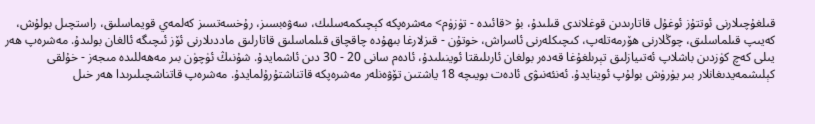قىلغۇچىلارنى ئوتتۇز ئوغۇل قاتارىدىن قوغلاندى قىلىدۇ، بۇ <قائىدە - تۈزۈم> مەشرەپكە كېچىكمەسلىك، سەۋەبسىز، رۇخسەتسىز كەلمەي قويماسلىق، راستچىل بولۇش، كەيىپ قىلماسلىق، چوڭلارنى ھۆرمەتلەپ، كىچىكلەرنى ئاسراش، خوتۇن - قىزلارغا بىھۇدە چاقچاق قىلماسلىق قاتارلىق ماددىلارنى ئۆز ئىچىگە ئالغان بولىدۇ. مەشرەپ ھەر يىلى كەچ كۈزدىن باشلاپ ئەتىيازلىق تېرىلغۇغا قەدەر بولغان ئارىلىقتا ئوينىلىدۇ، ئادەم سانى 20 - 30 دىن ئاشمايدۇ. شۇنىڭ ئۈچۈن بىر مەھەللىدە مىجەز - خۇلقى كېلىشمەيدىغانلار بىر يۈرۈش بولۇپ ئوينايدۇ. ئەنئەنىۋى ئادەت بويىچە 18 ياشتىن تۆۋەنلەر مەشرەپكە قاتناشتۇرۇلمايدۇ. مەشرەپ قاتناشچىلىرىدا ھەر خىل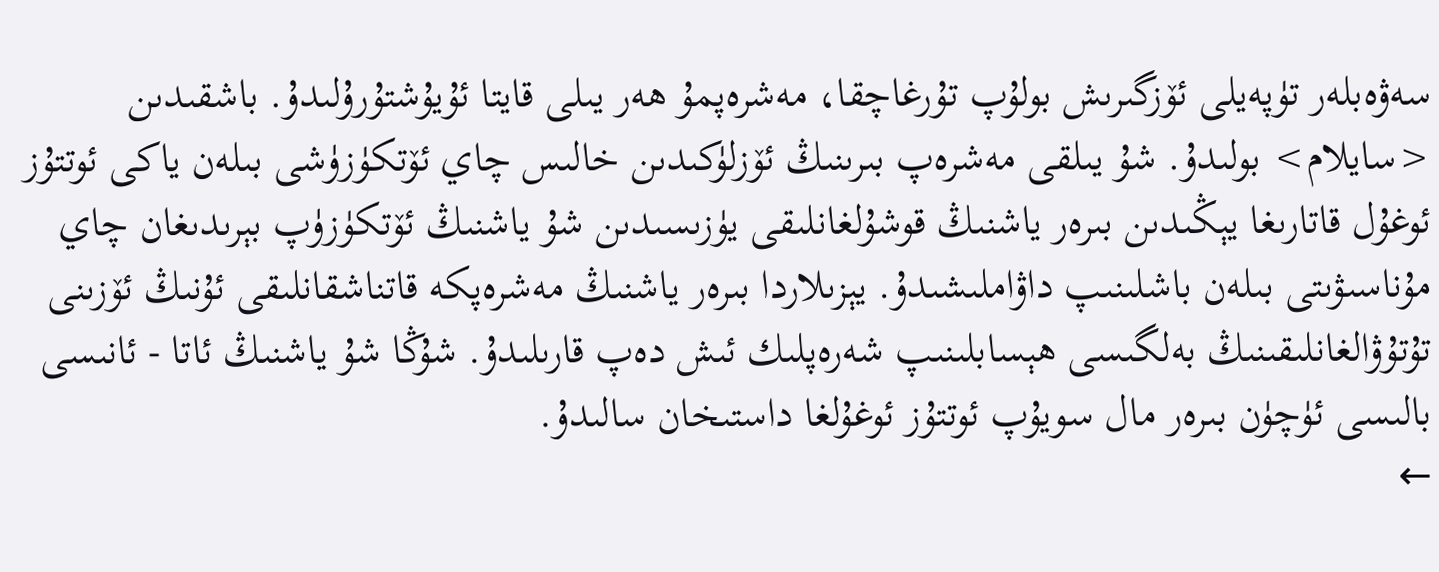سەۋەبلەر تۈپەيلى ئۆزگىرىش بولۇپ تۇرغاچقا، مەشرەپمۇ ھەر يىلى قايتا ئۇيۇشتۇرۇلىدۇ. باشقىدىن <سايلام> بولىدۇ. شۇ يىلقى مەشرەپ بىرىنىڭ ئۆزلۈكىدىن خالىس چاي ئۆتكۈزۈشى بىلەن ياكى ئوتتۇز ئوغۇل قاتارىغا يېڭىدىن بىرەر ياشنىڭ قوشۇلغانلىقى يۈزىسىدىن شۇ ياشنىڭ ئۆتكۈزۈپ بېرىدىغان چاي مۇناسىۋىتى بىلەن باشلىنىپ داۋاملىشىدۇ. يېزىلاردا بىرەر ياشنىڭ مەشرەپكە قاتناشقانلىقى ئۇنىڭ ئۆزىنى تۇتۇۋالغانلىقىنىڭ بەلگىسى ھېسابلىنىپ شەرەپلىك ئىش دەپ قارىلىدۇ. شۇڭا شۇ ياشنىڭ ئاتا - ئانىسى بالىسى ئۈچۈن بىرەر مال سويۇپ ئوتتۇز ئوغۇلغا داستىخان سالىدۇ.
←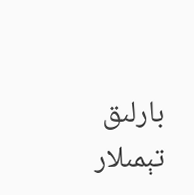بارلىق تېمىلار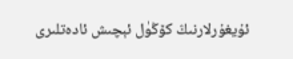ئۇيغۇرلارنىڭ كۆڭۈل ئېچىش ئادەتلىرى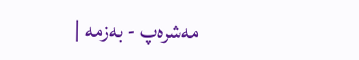مەشرەپ - بەزمە |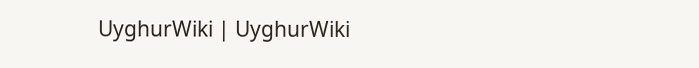UyghurWiki | UyghurWiki